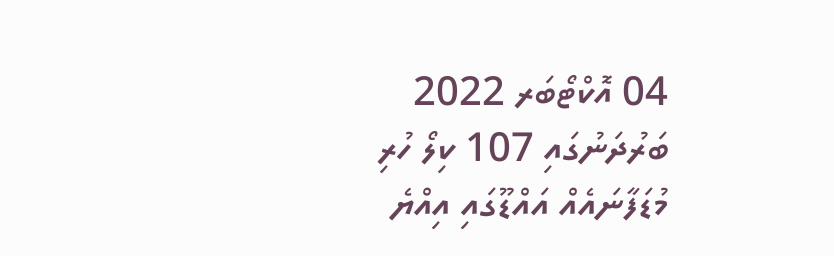04 އޮކްޓޯބަރ 2022
ބަރުދަނުގައި 107 ކިލޯ ހުރި މުޑަފާނައެއް އައްޑޫގައި އިއްޔެ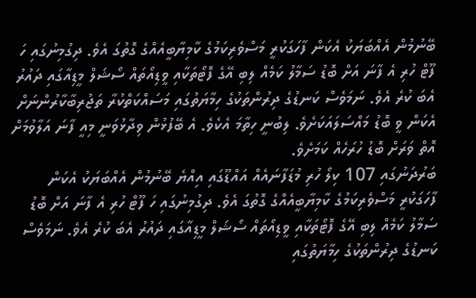ބޭނުމުން އެއްބަޔަކު އެކަން ފާހަގަކުރީ މަސްވެރިކަމުގެ ކާމިޔާބީއެއްގެ ގޮތުގަ އެވެ. ދިގުމިނުގައި ހަ ފޫޓް ހުރި އެ ފާނަ އަށް ބޮޑު ސަމާލު ކަމެއް ލިބި އޭގެ ފޮޓޯތަކާއި ވީޑިއޯތައް ސޯޝަލް މީޑިއާގައި ދައުރު އެބަ ކުރެ އެވެ. ނަމަވެސް ކަނޑުގެ ދިރުންތަކުގެ ހިމާޔަތުގައި މަސައްކަތްކުރާ ތަޖުރިބާކާރުންނަށް އެކަން ވީ ބޮޑު މައްސަލައަކަށެވެ. ލިބުނީ ހިތާމަ އެކެވެ. އެ ބޭފުޅުން ވިދާޅުވަނީ މިއީ ފާނަ އަލާވުމަށް އޮތް ވަރަށް ބޮޑު ހުރަހެއް ކަމަށެވެ.
ބަރުދަނުގައި 107 ކިލޯ ހުރި މުޑަފާނައެއް އައްޑޫގައި އިއްޔެ ބޭނުމުން އެއްބަޔަކު އެކަން ފާހަގަކުރީ މަސްވެރިކަމުގެ ކާމިޔާބީއެއްގެ ގޮތުގަ އެވެ. ދިގުމިނުގައި ހަ ފޫޓް ހުރި އެ ފާނަ އަށް ބޮޑު ސަމާލު ކަމެއް ލިބި އޭގެ ފޮޓޯތަކާއި ވީޑިއޯތައް ސޯޝަލް މީޑިއާގައި ދައުރު އެބަ ކުރެ އެވެ. ނަމަވެސް ކަނޑުގެ ދިރުންތަކުގެ ހިމާޔަތުގައި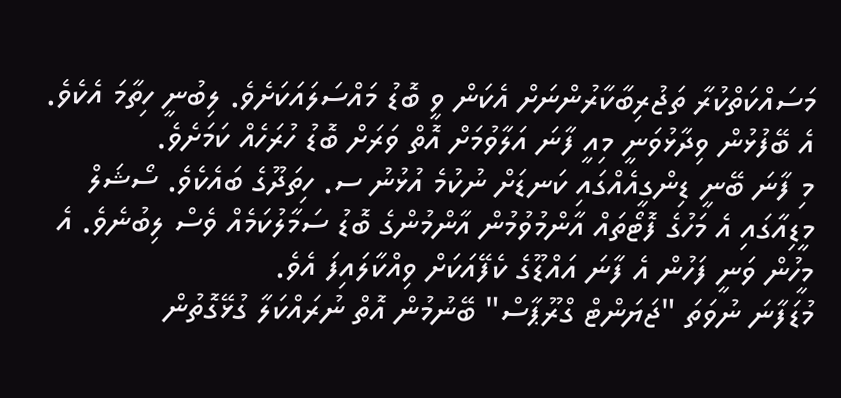މަސައްކަތްކުރާ ތަޖުރިބާކާރުންނަށް އެކަން ވީ ބޮޑު މައްސަލައަކަށެވެ. ލިބުނީ ހިތާމަ އެކެވެ. އެ ބޭފުޅުން ވިދާޅުވަނީ މިއީ ފާނަ އަލާވުމަށް އޮތް ވަރަށް ބޮޑު ހުރަހެއް ކަމަށެވެ.
މި ފާނަ ބޭނީ ޑިންގީއެއްގައި ކަނޑަށް ނުކުމެ އުޅުނު ސ. ހިތަދޫގެ ބައެކެވެ. ސޯޝަލް މީޑިއާގައި އެ މަހުގެ ފޮޓޯތައް އާންމުވުމުން އާންމުންގެ ބޮޑު ސަމާލުކަމެއް ވެސް ލިބުނެވެ. އެ މީހުން ވަނީ ފަހުން އެ ފާނަ އައްޑޫގެ ކެފޭއަކަށް ވިއްކާލައިފަ އެވެ.
މުޑަފާނަ ނުވަތަ "ޖަޔަންޓް ގްރޫޕާސް" ބޭނުމުން އޮތް ނުރައްކަލާ ގުޅޭގޮތުން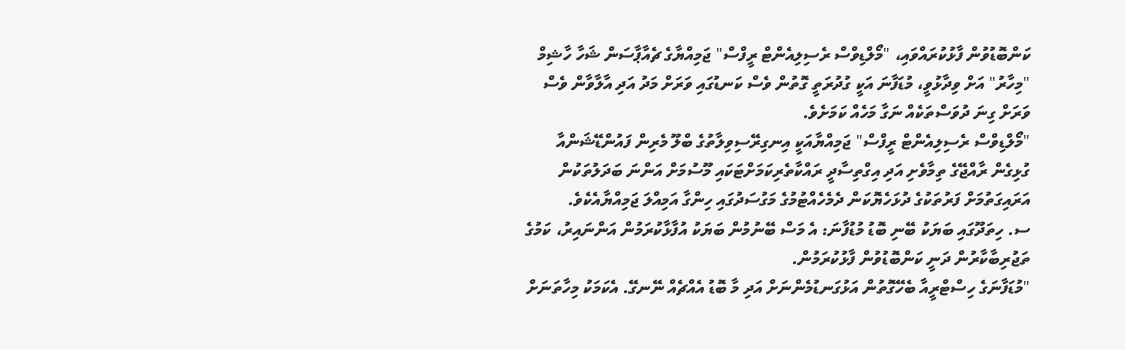ކަންބޮޑުވުން ފާޅުކުރައްވައި، "މޯލްޑިވްސް ރެސިލިއެންޓް ރީފްސް" ޖަމިއްޔާގެ ޗެއާޕާސަން ޝަހާ ހާޝިމް "މިހާރު" އަށް ވިދާޅުވީ، މުޑަފާނަ އަކީ ގުދުރަތީ ގޮތުން ވެސް ކަނޑުގައި ވަރަށް މަދު އަދި އާލާވާން ވެސް ވަރަށް ގިނަ ދުވަސްތަކެއް ނަގާ މަހެއް ކަމަށެވެ.
"މޯލްޑިވްސް ރެސިލިއެންޓް ރީފްސް" ޖަމިއްޔާއަކީ އިނގިރޭސިވިލާތުގެ ބްލޫ މެރިން ފައުންޑޭޝަންއާ ގުޅިގެން ރާއްޖޭގެ ތިމާވެށި އަދި އިގްތިސާދީ ރައްކާތެރިކަމަށްޓަކައި މޫސުމަށް އަންނަ ބަދަލުތަކުން އަރައިގަތުމަށް ފަރުތަކުގެ ދުޅަހެޔޮކަން ދެމެހެއްޓުމުގެ މަގުސަދުގައި ހިންގާ އަމިއްލަ ޖަމިއްޔާއެކެވެ.
ސ. ހިތަދޫގައި ބަޔަކު ބޭނި ބޮޑު މުޑުފާނަ: އެ މަސް ބޭނުމުން ބަޔަކު އުފާޅާކުރަމުން އަންނައިރު، ކަމުގެ ތަޖުރިބާކާރުން ދަނީ ކަންބޮޑުވުން ފާޅުކުރަމުން.
"މުޑަފާނަގެ ހިސްޓްރީއާ ބެހޭގޮތުން އަޅުގަނޑުމެންނަށް އަދި މާ ބޮޑު އެއްޗެއް ނޭނގޭ. އެކަމަކު މިހާތަނަށް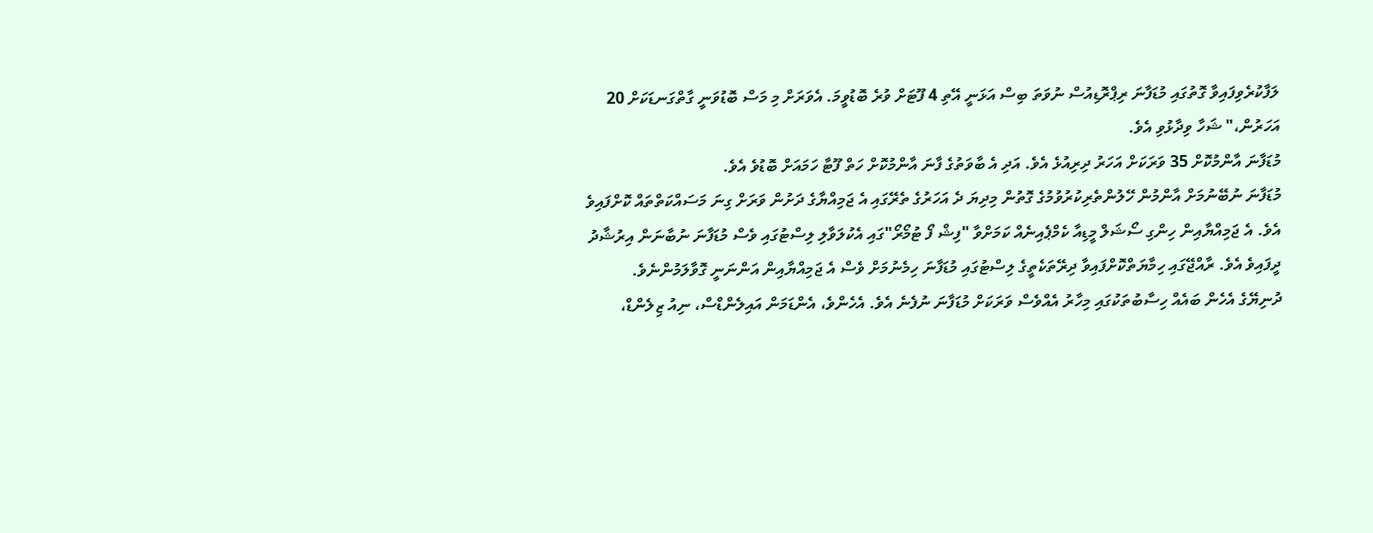ލަފާކުރެވިފައިވާ ގޮތުގައި މުޑަފާނަ ރިޕްރޮޑިއުސް ނުވަތަ ބިސް އަޅަނީ އޭތި 4 ފޫޓަށް ވުރެ ބޮޑުވީމަ. އެވަރަށް މި މަސް ބޮޑުވަނީ ގާތްގަނޑަކަށް 20 އަހަރުން،" ޝަހާ ވިދާޅުވި އެވެ.
މުޑަފާނަ އާންމުކޮށް 35 ވަރަކަށް އަހަރު ދިރިއުޅެ އެވެ. އަދި އެ ބާވަތުގެ ފާނަ އާންމުކޮށް ހަތް ފޫޓާ ހަމައަށް ބޮޑުވެ އެވެ.
މުޑަފާނަ ނުބޭނުމަށް އާންމުން ހޭލުންތެރިކުރުވުމުގެ ގޮތުން މިދިޔަ ދެ އަހަރުގެ ތެރޭގައި އެ ޖަމިއްޔާގެ ދަށުން ވަރަށް ގިނަ މަސައްކަތްތައް ކޮށްފައިވެ އެވެ. އެ ޖަމިއްޔާއިން ހިންގި ސޯޝަލް މީޑިއާ ކެމްޕެއިނެއް ކަމަށްވާ "ފިޝް ފޯ ޓުމޯރޯ"ގައި އެކުލަވާލި ލިސްޓުގައި ވެސް މުޑަފާނަ ނުބާނަން އިރުޝާދު ދީފައިވެ އެވެ. ރާއްޖޭގައި ހިމާޔަތްކޮށްފައިވާ ދިރޭތަކެތީގެ ލިސްޓުގައި މުޑަފާނަ ހިމެނުމަށް ވެސް އެ ޖަމިއްޔާއިން އަންނަނީ ގޮވާލަމުންނެވެ.
ދުނިޔޭގެ އެހެން ބައެއް ހިސާބުތަކުގައި މިހާރު އެއްވެސް ވަރަކަށް މުޑަފާނަ ނުފެނެ އެވެ. އެހެންވެ، އެންޑަމަން އައިލެންޑްސް، ނިއު ޒިލެންޑް،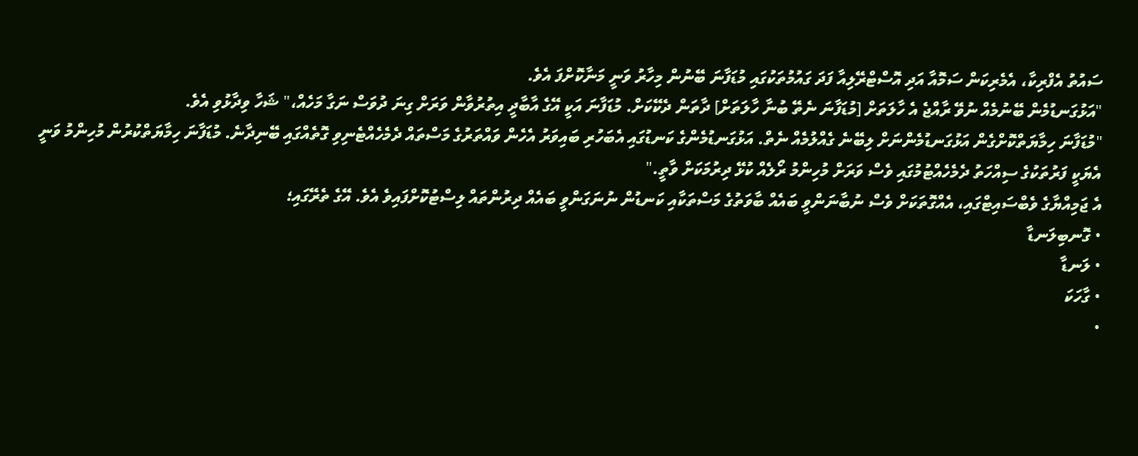ސައުތު އެފްރިކާ، އެމެރިކަން ސަމޮއާ އަދި އޮސްޓްރޭލިއާ ފަދަ ގައުމުތަކުގައި މުޑަފާނަ ބޭނުން މިހާރު ވަނީ މަނާކޮށްފަ އެވެ.
"އަޅުގަނޑުމެން ބޭނުމެއް ނުވޭ ރާއްޖެ އެ ހާލަތަށް [މުޑަފާނަ ނެތޭ ބުނާ ހާލަތަށް] ދާތަން ދެކޭކަށް. މުޑަފާނަ އަކީ އޭގެ އާބާދީ އިތުރުވާން ވަރަށް ގިނަ ދުވަސް ނަގާ މަހެއް،" ޝަހާ ވިދާޅުވި އެވެ.
"މުޑަފާނަ ހިމާޔަތްކޮށްގެން އަޅުގަނޑުމެންނަށް ލިބޭނެ ގެއްލުމެއް ނެތް. އަޅުގަނޑުމެންގެ ކަނޑުގައި އެބަހުރި ބައިވަރު އެހެން ވައްތަރުގެ މަސްތައް ދެމެހެއްޓެނިވި ގޮތެއްގައި ބޭނިދާނެ. މުޑަފާނަ ހިމާޔަތްކުރުން މުހިންމު ވަނީ އެޔަކީ ފަރުތަކުގެ ސިއްހަތު ދެމެހެއްޓުމުގައި ވެސް ވަރަށް މުހިންމު ރޯލެއް ކުޅޭ ދިރުމަކަށް ވާތީ."
އެ ޖަމިއްޔާގެ ވެބްސައިޓްގައި، އެއްގޮތަކަށް ވެސް ނުބާނަންވީ ބައެއް ބާވަތުގެ މަސްތަކާއި ކަނޑުން ނުނަގަންވީ ބައެއް ދިރުންތައް ލިސްޓުކޮށްފައިވެ އެވެ. އޭގެ ތެރޭގައި؛
• ގޮނބިލަނޑާ
• ލަނޑާ
• ގާހަކަ
•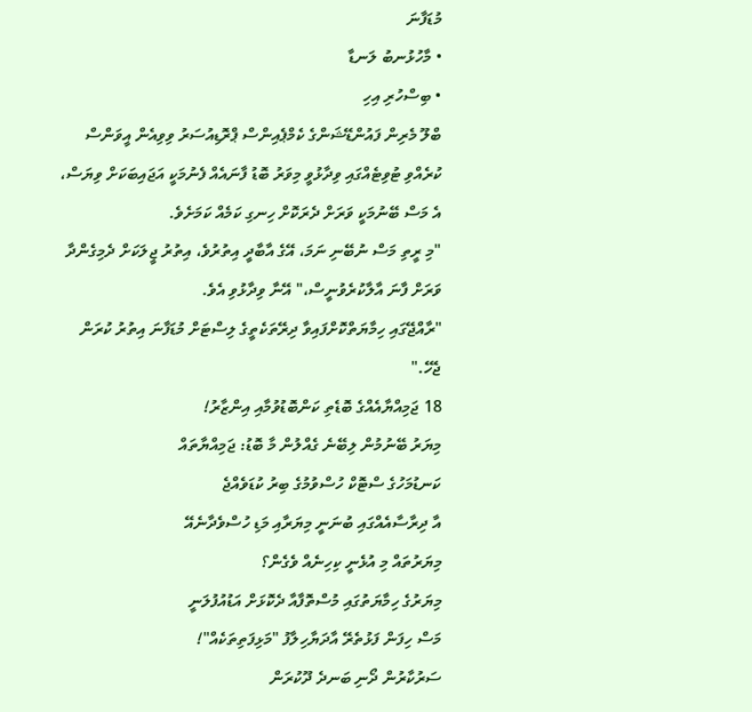މުޑަފާނަ
• މާހުޅުނބު ލަނޑާ
• ބިސްހުރި އިހި
ބްލޫ މެރިން ފައުންޑޭޝަންގެ ކެމްޕެއިންސް ޕްރޮޑިއުސަރު ވިވިއެން އީވަންސް ކުރެއްވި ޓުވިޓެއްގައި ވިދާޅުވީ މިވަރު ބޮޑު ފާނައެއް ފެނުމަކީ އަޖައިބަކަށް ވިޔަސް، އެ މަސް ބޭނުމަކީ ވަރަށް ދެރަކޮށް ހިނގި ކަމެއް ކަމަށެވެ.
"މި ރީތި މަސް ނުބޭނި ނަމަ، އޭގެ އާބާދީ އިތުރުވެ، އިތުރު ޖީލަކަށް ދެމިގެންދާ ވަރަށް ފާނަ އާލާކުރެވުނީސް،" އޭނާ ވިދާޅުވި އެވެ.
"ރާއްޖޭގައި ހިމާޔަތްކޮށްފައިވާ ދިރޭތަކެތީގެ ލިސްޓަށް މުޑަފާނަ އިތުރު ކުރަން ޖެހޭ."
18 ޖަމިއްޔާއެއްގެ ބޮޑެތި ކަންބޮޑުވުމާއި އިންޒާރު!
މިޔަރު ބޭނުމުން ލިބޭނެ ގެއްލުން މާ ބޮޑު: ޖަމިއްޔާތައް
ކަނޑުމަހުގެ ސްޓޮކް ހުސްވުމުގެ ބިރު ކުޑަވެއްޖެ
އާ ދިރާސާއެއްގައި ބުނަނީ މިޔަރާއި މަޑި ހުސްވެދާނެއޭ
މިޔަރުތައް މި އުޅެނީ ކިހިނެއް ވެގެން؟
މިޔަރުގެ ހިމާޔަތުގައި މުސްތޮފާއާ ދެކޮޅަށް އަޑުއުފުލަނީ
މަސް ހިފަން ފަޅުތެރޭ އާދަޔާހިލާފު "މަޅިފަތިތަކެއް"!
ސަރުކާރުން ދޯނި ބަނދެ ދޫކުރަން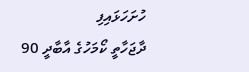ހުށަހަޅައިފި
ދާޖަހާތީ ކޯމަހުގެ އާބާދީ 90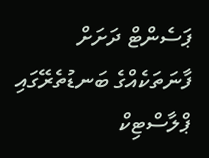ޕަސެންޓް ދަށަށް
ފާނަތަކެއްގެ ބަނޑުތެރޭގައި ޕްލާސްޓިކް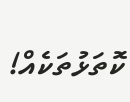ކޮތަޅުތަކެއް!